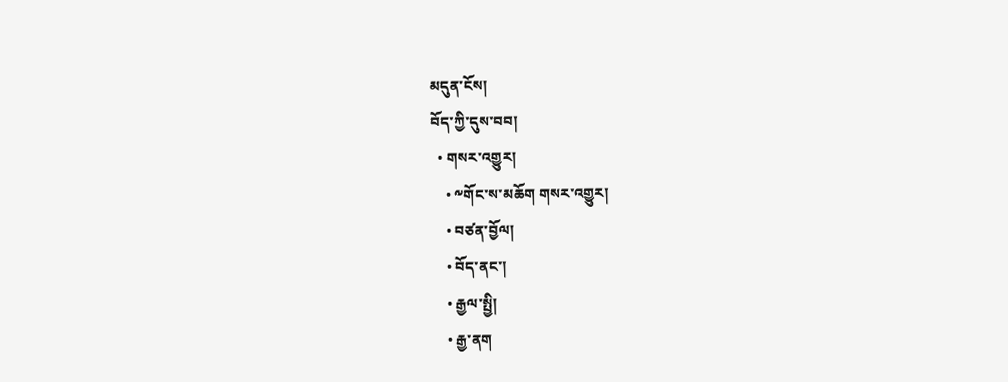མདུན་ངོས།
བོད་ཀྱི་དུས་བབ།
  • གསར་འགྱུར།
    • ༸གོང་ས་མཆོག གསར་འགྱུར།
    • བཙན་བྱོལ།
    • བོད་ནང་།
    • རྒྱལ་སྤྱི།
    • རྒྱ་ནག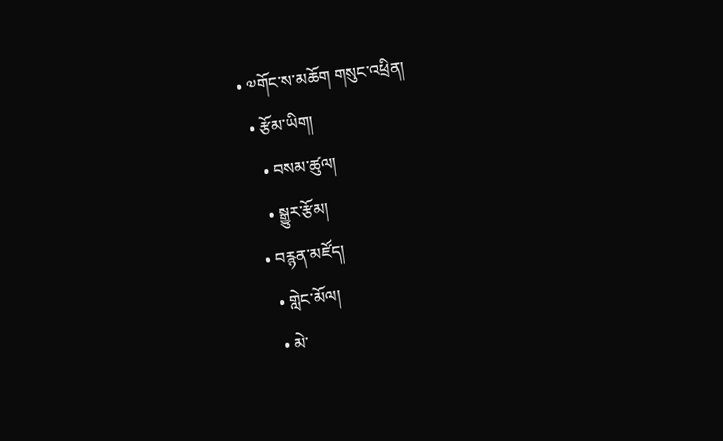• ༧གོང་ས་མཆོག གསུང་འཕྲིན།
  • རྩོམ་ཡིག།
    • བསམ་ཚུལ།
    • སྒྱུར་རྩོམ།
  • བརྙན་མཛོད།
    • གླེང་མོལ།
    • མེ་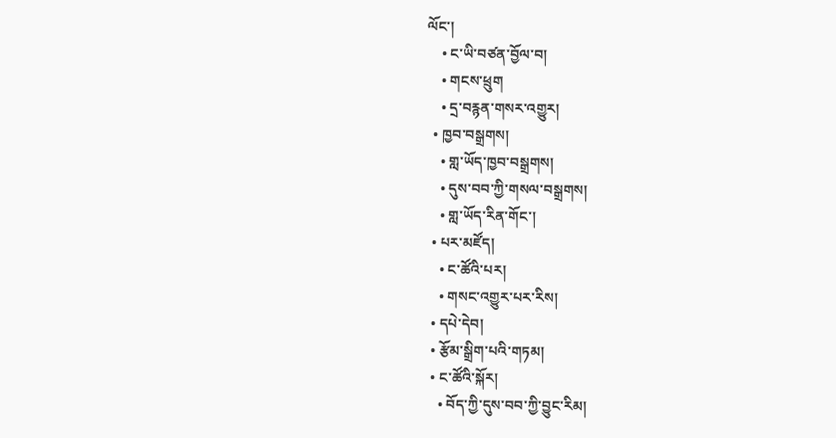ལོང་།
    • ང་ཡི་བཙན་བྱོལ་བ།
    • གངས་ཕྲུག
    • དྲ་བརྙན་གསར་འགྱུར།
  • ཁྱབ་བསྒྲགས།
    • གླ་ཡོད་ཁྱབ་བསྒྲགས།
    • དུས་བབ་ཀྱི་གསལ་བསྒྲགས།
    • གླ་ཡོད་རིན་གོང་།
  • པར་མཛོད།
    • ང་ཚོའི་པར།
    • གསང་འགྱུར་པར་རིས།
  • དཔེ་དེབ།
  • རྩོམ་སྒྲིག་པའི་གཏམ།
  • ང་ཚོའི་སྐོར།
    • བོད་ཀྱི་དུས་བབ་ཀྱི་བྱུང་རིམ།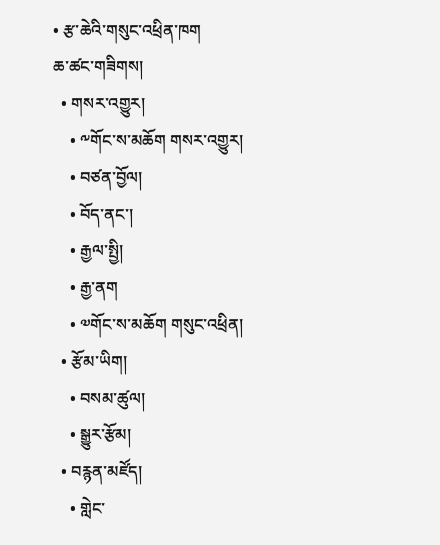• རྩ་ཆེའི་གསུང་འཕྲིན་ཁག
ཆ་ཚང་གཟིགས།
  • གསར་འགྱུར།
    • ༸གོང་ས་མཆོག གསར་འགྱུར།
    • བཙན་བྱོལ།
    • བོད་ནང་།
    • རྒྱལ་སྤྱི།
    • རྒྱ་ནག
    • ༧གོང་ས་མཆོག གསུང་འཕྲིན།
  • རྩོམ་ཡིག།
    • བསམ་ཚུལ།
    • སྒྱུར་རྩོམ།
  • བརྙན་མཛོད།
    • གླེང་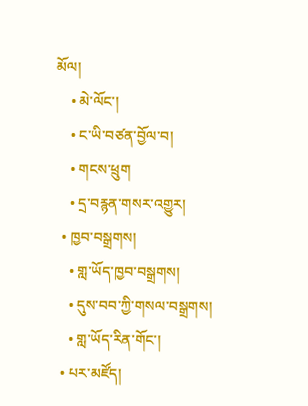མོལ།
    • མེ་ལོང་།
    • ང་ཡི་བཙན་བྱོལ་བ།
    • གངས་ཕྲུག
    • དྲ་བརྙན་གསར་འགྱུར།
  • ཁྱབ་བསྒྲགས།
    • གླ་ཡོད་ཁྱབ་བསྒྲགས།
    • དུས་བབ་ཀྱི་གསལ་བསྒྲགས།
    • གླ་ཡོད་རིན་གོང་།
  • པར་མཛོད།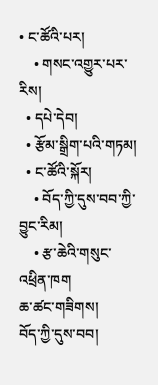• ང་ཚོའི་པར།
    • གསང་འགྱུར་པར་རིས།
  • དཔེ་དེབ།
  • རྩོམ་སྒྲིག་པའི་གཏམ།
  • ང་ཚོའི་སྐོར།
    • བོད་ཀྱི་དུས་བབ་ཀྱི་བྱུང་རིམ།
    • རྩ་ཆེའི་གསུང་འཕྲིན་ཁག
ཆ་ཚང་གཟིགས།
བོད་ཀྱི་དུས་བབ།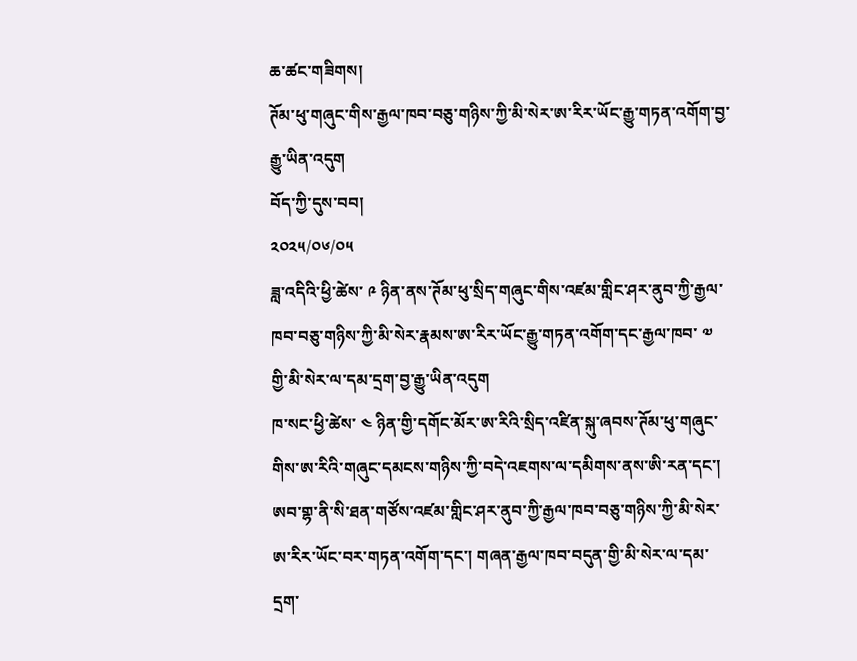ཆ་ཚང་གཟིགས།
ཊོམ་ཕུ་གཞུང་གིས་རྒྱལ་ཁབ་བཅུ་གཉིས་ཀྱི་མི་སེར་ཨ་རིར་ཡོང་རྒྱུ་གཏན་འགོག་བྱ་རྒྱུ་ཡིན་འདུག
བོད་ཀྱི་དུས་བབ།
༢༠༢༥/༠༦/༠༥
ཟླ་འདིའི་ཕྱི་ཚེས་ ༩ ཉིན་ནས་ཊོམ་ཕུ་སྲིད་གཞུང་གིས་འཛམ་གླིང་ཤར་ནུབ་ཀྱི་རྒྱལ་ཁབ་བཅུ་གཉིས་ཀྱི་མི་སེར་རྣམས་ཨ་རིར་ཡོང་རྒྱུ་གཏན་འགོག་དང་རྒྱལ་ཁབ་ ༧ གྱི་མི་སེར་ལ་དམ་དྲག་བྱ་རྒྱུ་ཡིན་འདུག
ཁ་སང་ཕྱི་ཚེས་ ༤ ཉིན་གྱི་དགོང་མོར་ཨ་རིའི་སྲིད་འཛིན་སྐུ་ཞབས་ཊོམ་ཕུ་གཞུང་གིས་ཨ་རིའི་གཞུང་དམངས་གཉིས་ཀྱི་བདེ་འཇགས་ལ་དམིགས་ནས་ཨི་རན་དང་། ཨབ་གྷ་ནི་སི་ཐན་གཙོས་འཛམ་གླིང་ཤར་ནུབ་ཀྱི་རྒྱལ་ཁབ་བཅུ་གཉིས་ཀྱི་མི་སེར་ཨ་རིར་ཡོང་བར་གཏན་འགོག་དང་། གཞན་རྒྱལ་ཁབ་བདུན་གྱི་མི་སེར་ལ་དམ་དྲག་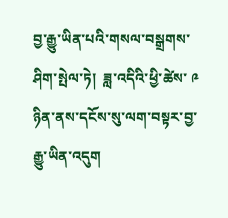བྱ་རྒྱུ་ཡིན་པའི་གསལ་བསྒྲགས་ཤིག་སྤེལ་ཏེ།  ཟླ་འདིའི་ཕྱི་ཚེས་ ༩ ཉིན་ནས་དངོས་སུ་ལག་བསྟར་བྱ་རྒྱུ་ཡིན་འདུག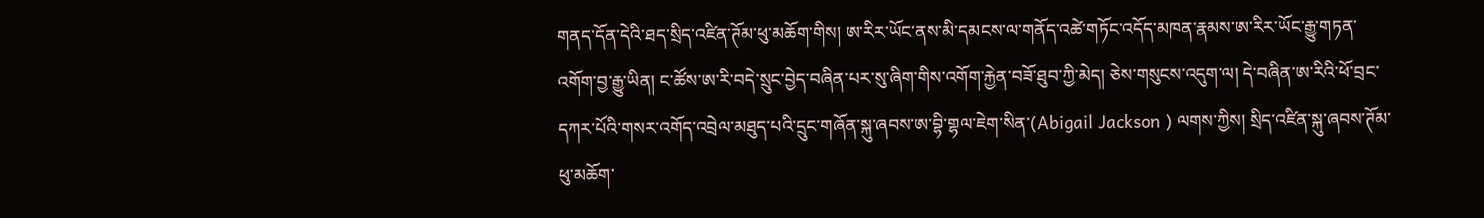གནད་དོན་དེའི་ཐད་སྲིད་འཛིན་ཊོམ་ཕུ་མཆོག་གིས། ཨ་རིར་ཡོང་ནས་མི་དམངས་ལ་གནོད་འཚེ་གཏོང་འདོད་མཁན་རྣམས་ཨ་རིར་ཡོང་རྒྱུ་གཏན་འགོག་བྱ་རྒྱུ་ཡིན། ང་ཚོས་ཨ་རི་བདེ་སྲུང་བྱེད་བཞིན་པར་སུ་ཞིག་གིས་འགོག་རྐྱེན་བཟོ་ཐུབ་ཀྱི་མེད། ཅེས་གསུངས་འདུག་ལ། དེ་བཞིན་ཨ་རིའི་ཕོ་བྲང་དཀར་པོའི་གསར་འགོད་འབྲེལ་མཐུད་པའི་དྲུང་གཞོན་སྐུ་ཞབས་ཨ་བྷི་གྷལ་ཇེག་སིན་(Abigail Jackson ) ལགས་ཀྱིས། སྲིད་འཛིན་སྐུ་ཞབས་ཊོམ་ཕུ་མཆོག་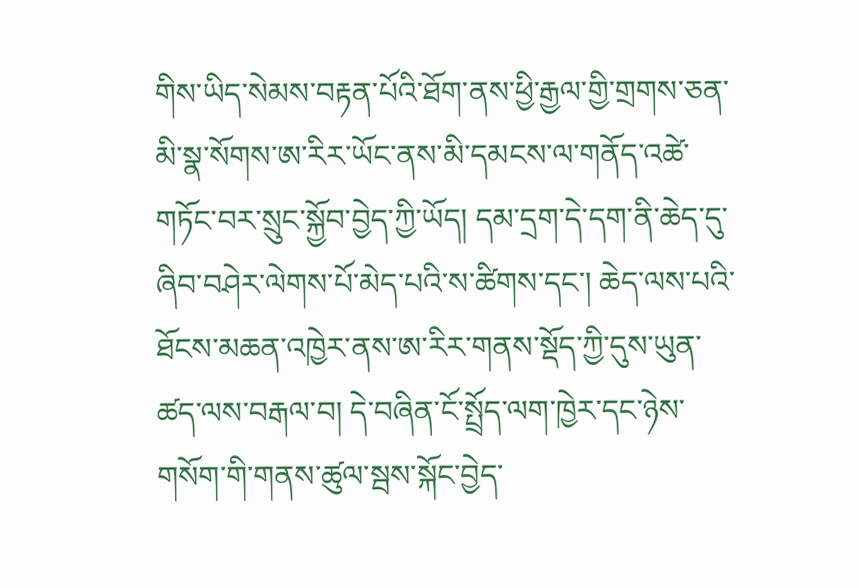གིས་ཡིད་སེམས་བརྟན་པོའི་ཐོག་ནས་ཕྱི་རྒྱལ་གྱི་གྲགས་ཅན་མི་སྣ་སོགས་ཨ་རིར་ཡོང་ནས་མི་དམངས་ལ་གནོད་འཚེ་གཏོང་བར་སྲུང་སྐྱོབ་བྱེད་ཀྱི་ཡོད། དམ་དྲག་དེ་དག་ནི་ཆེད་དུ་ཞིབ་བཤེར་ལེགས་པོ་མེད་པའི་ས་ཚིགས་དང་། ཆེད་ལས་པའི་ཐོངས་མཆན་འཁྱེར་ནས་ཨ་རིར་གནས་སྡོད་ཀྱི་དུས་ཡུན་ཚད་ལས་བརྒལ་བ། དེ་བཞིན་ངོ་སྤྲོད་ལག་ཁྱེར་དང་ཉེས་གསོག་གི་གནས་ཚུལ་སྦས་སྐོང་བྱེད་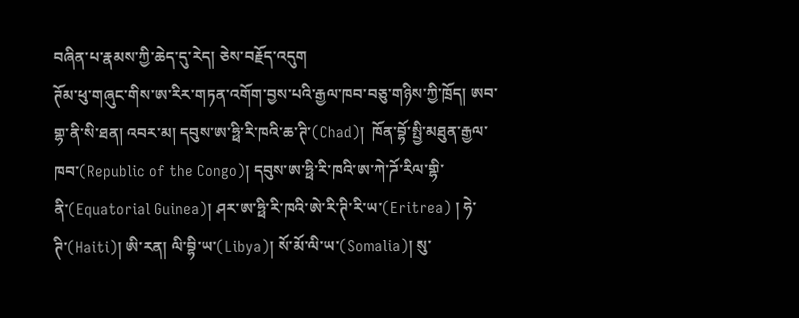བཞིན་པ་རྣམས་ཀྱི་ཆེད་དུ་རེད། ཅེས་བརྗོད་འདུག
ཊོམ་ཕུ་གཞུང་གིས་ཨ་རིར་གཏན་འགོག་བྱས་པའི་རྒྱལ་ཁབ་བཅུ་གཉིས་ཀྱི་ཁྲོད། ཨབ་གྷ་ནི་སི་ཐན། འབར་མ། དབུས་ཨ་ཧྥི་རི་ཁའི་ཆ་ཊི་(Chad)།  ཁོན་བྷོ་སྤྱི་མཐུན་རྒྱལ་ཁབ་(Republic of the Congo)། དབུས་ཨ་ཧྥི་རི་ཁའི་ཨ་ཀེ་ཌོ་རིལ་གྷི་ནི་(Equatorial Guinea)། ཤར་ཨ་ཧྥི་རི་ཁའི་ཨེ་རི་ཊི་རི་ཡ་(Eritrea) ། ཧེ་ཊི་(Haiti)། ཨི་རན། ལི་བྷི་ཡ་(Libya)། སོ་མོ་ལི་ཡ་(Somalia)། སུ་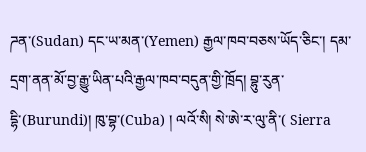ཌན་(Sudan) དང་ཡ་མན་(Yemen) རྒྱལ་ཁབ་བཅས་ཡོད་ཅིང་། དམ་དྲག་ནན་མོ་བྱ་རྒྱུ་ཡིན་པའི་རྒྱལ་ཁབ་བདུན་གྱི་ཁྲོད། བྷུ་རུན་དྷི་(Burundi)། ཁུ་བྷ་(Cuba) ། ལའོ་སི། སེ་ཨེ་ར་ལུ་ནི་( Sierra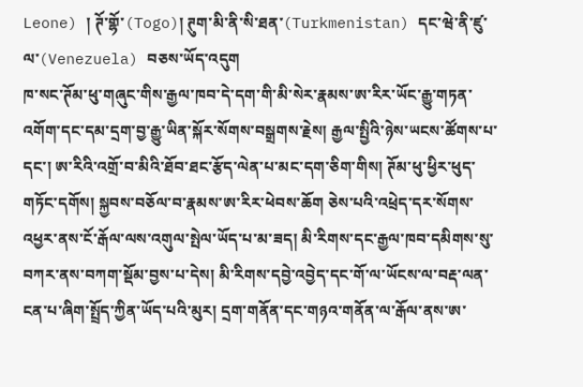Leone) ། ཊོ་གྷོ་(Togo)། ཊུག་མི་ནི་སི་ཐན་(Turkmenistan) དང་ཝེ་ནི་ཛུ་ལ་(Venezuela) བཅས་ཡོད་འདུག
ཁ་སང་ཊོམ་ཕུ་གཞུང་གིས་རྒྱལ་ཁབ་དེ་དག་གི་མི་སེར་རྣམས་ཨ་རིར་ཡོང་རྒྱུ་གཏན་འགོག་དང་དམ་དྲག་བྱ་རྒྱུ་ཡིན་སྐོར་སོགས་བསྒྲགས་རྗེས། རྒྱལ་སྤྱིའི་ཉེས་ཡངས་ཚོགས་པ་དང་། ཨ་རིའི་འགྲོ་བ་མིའི་ཐོབ་ཐང་རྩོད་ལེན་པ་མང་དག་ཅིག་གིས། ཊོམ་ཕུ་ཕྱིར་ཕུད་གཏོང་དགོས། སྐྱབས་བཅོལ་བ་རྣམས་ཨ་རིར་ཕེབས་ཆོག ཅེས་པའི་འཕྲེད་དར་སོགས་འཕྱར་ནས་ངོ་རྒོལ་ལས་འགུལ་སྤེལ་ཡོད་པ་མ་ཟད། མི་རིགས་དང་རྒྱལ་ཁབ་དམིགས་སུ་བཀར་ནས་བཀག་སྡོམ་བྱས་པ་དེས། མི་རིགས་དབྱེ་འབྱེད་དང་གོ་ལ་ཡོངས་ལ་བརྡ་ལན་ངན་པ་ཞིག་སྤྲོད་ཀྱིན་ཡོད་པའི་མུར། དྲག་གནོན་དང་གཉའ་གནོན་ལ་རྒོལ་ནས་ཨ་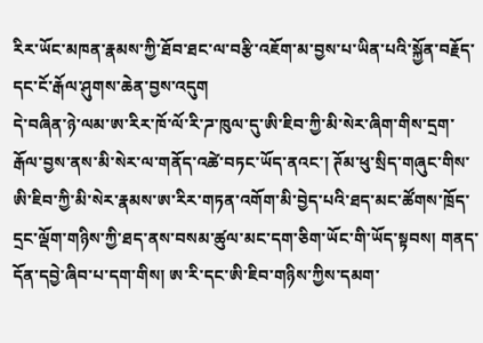རིར་ཡོང་མཁན་རྣམས་ཀྱི་ཐོབ་ཐང་ལ་བརྩི་འཇོག་མ་བྱས་པ་ཡིན་པའི་སྐྱོན་བརྗོད་དང་ངོ་རྒོལ་ཤུགས་ཆེན་བྱས་འདུག
དེ་བཞིན་ཉེ་ལམ་ཨ་རིར་ཁོ་ལོ་རི་ཌ་ཁུལ་དུ་ཨི་ཇིབ་ཀྱི་མི་སེར་ཞིག་གིས་དྲག་རྒོལ་བྱས་ནས་མི་སེར་ལ་གནོད་འཚེ་བཏང་ཡོད་ནའང་། ཊོམ་ཕུ་སྲིད་གཞུང་གིས་ཨི་ཇིབ་ཀྱི་མི་སེར་རྣམས་ཨ་རིར་གཏན་འགོག་མི་བྱེད་པའི་ཐད་མང་ཚོགས་ཁྲོད་དྲང་ལྡོག་གཉིས་ཀྱི་ཐད་ནས་བསམ་ཚུལ་མང་དག་ཅིག་ཡོང་གི་ཡོད་སྟབས། གནད་དོན་དབྱེ་ཞིབ་པ་དག་གིས། ཨ་རི་དང་ཨི་ཇིབ་གཉིས་ཀྱིས་དམག་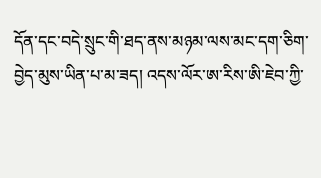དོན་དང་བདེ་སྲུང་གི་ཐད་ནས་མཉམ་ལས་མང་དག་ཅིག་བྱེད་མུས་ཡིན་པ་མ་ཟད། འདས་ལོར་ཨ་རིས་ཨི་ཇེབ་ཀྱི་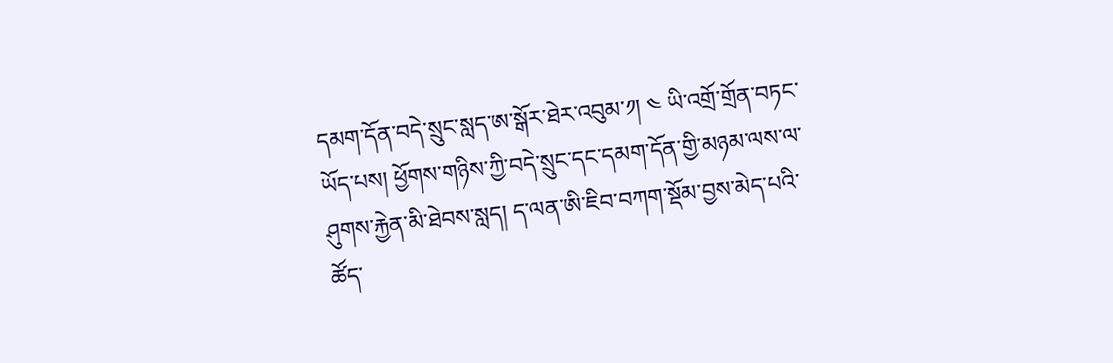དམག་དོན་བདེ་སྲུང་སླད་ཨ་སྒོར་ཐེར་འབུམ་༡། ༤ ཡི་འགྲོ་གྲོན་བཏང་ཡོད་པས། ཕྱོགས་གཉིས་ཀྱི་བདེ་སྲུང་དང་དམག་དོན་གྱི་མཉམ་ལས་ལ་ཤུགས་རྐྱེན་མི་ཐེབས་སླད། ད་ལན་ཨི་ཇིབ་བཀག་སྡོམ་བྱས་མེད་པའི་ཚོད་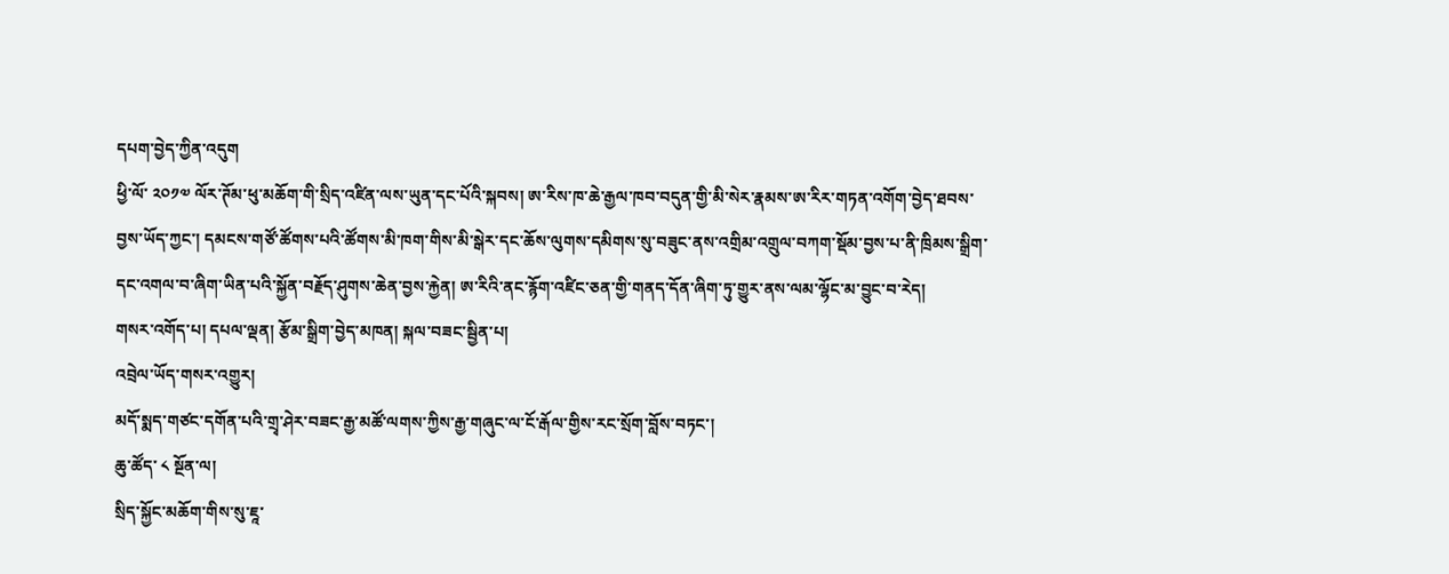དཔག་བྱེད་ཀྱིན་འདུག
ཕྱི་ལོ་ ༢༠༡༧ ལོར་ཊོམ་ཕུ་མཆོག་གི་སྲིད་འཛིན་ལས་ཡུན་དང་པོའི་སྐབས། ཨ་རིས་ཁ་ཆེ་རྒྱལ་ཁབ་བདུན་གྱི་མི་སེར་རྣམས་ཨ་རིར་གཏན་འགོག་བྱེད་ཐབས་བྱས་ཡོད་ཀྱང་། དམངས་གཙོ་ཚོགས་པའི་ཚོགས་མི་ཁག་གིས་མི་སྒེར་དང་ཆོས་ལུགས་དམིགས་སུ་བཟུང་ནས་འགྲིམ་འགྲུལ་བཀག་སྡོམ་བྱས་པ་ནི་ཁྲིམས་སྒྲིག་དང་འགལ་བ་ཞིག་ཡིན་པའི་སྐྱོན་བརྗོད་ཤུགས་ཆེན་བྱས་རྐྱེན། ཨ་རིའི་ནང་རྙོག་འཛིང་ཅན་གྱི་གནད་དོན་ཞིག་ཏུ་གྱུར་ནས་ལམ་ལྷོང་མ་བྱུང་བ་རེད།
གསར་འགོད་པ། དཔལ་ལྡན། རྩོམ་སྒྲིག་བྱེད་མཁན། སྐལ་བཟང་སྦྱིན་པ།
འབྲེལ་ཡོད་གསར་འགྱུར།
མདོ་སྨད་གཙང་དགོན་པའི་གྲྭ་ཤེར་བཟང་རྒྱ་མཚོ་ལགས་ཀྱིས་རྒྱ་གཞུང་ལ་ངོ་རྒོལ་གྱིས་རང་སྲོག་བློས་བཏང་།
ཆུ་ཚོད་ ༨ སྔོན་ལ།
སྲིད་སྐྱོང་མཆོག་གིས་སུ་ཇཱ་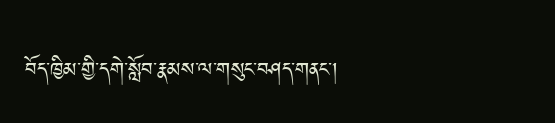བོད་ཁྱིམ་གྱི་དགེ་སློབ་རྣམས་ལ་གསུང་བཤད་གནང་།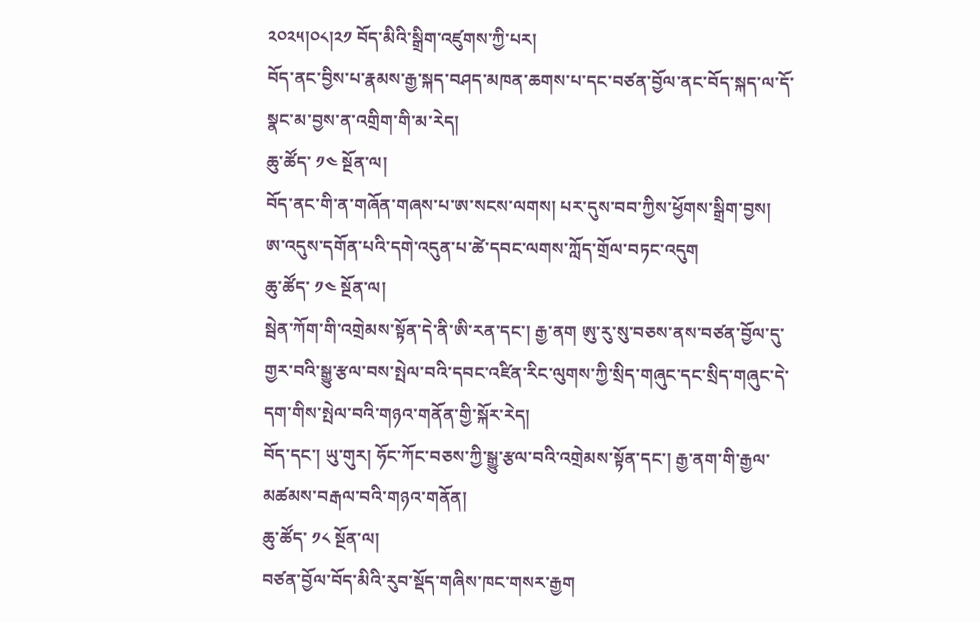༢༠༢༥།༠༨།༢༡ བོད་མིའི་སྒྲིག་འཛུགས་ཀྱི་པར།
བོད་ནང་བྱིས་པ་རྣམས་རྒྱ་སྐད་བཤད་མཁན་ཆགས་པ་དང་བཙན་བྱོལ་ནང་བོད་སྐད་ལ་དོ་སྣང་མ་བྱས་ན་འགྲིག་གི་མ་རེད།
ཆུ་ཚོད་ ༡༤ སྔོན་ལ།
བོད་ནང་གི་ན་གཞོན་གཞས་པ་ཨ་སངས་ལགས། པར་དུས་བབ་ཀྱིས་ཕྱོགས་སྒྲིག་བྱས།
ཨ་འདུས་དགོན་པའི་དགེ་འདུན་པ་ཚེ་དབང་ལགས་ཀློད་གྲོལ་བཏང་འདུག
ཆུ་ཚོད་ ༡༤ སྔོན་ལ།
སྦེན་ཀོག་གི་འགྲེམས་སྟོན་དེ་ནི་ཨི་རན་དང་། རྒྱ་ནག ཨུ་རུ་སུ་བཅས་ནས་བཙན་བྱོལ་དུ་གྱར་བའི་སྒྱུ་རྩལ་བས་སྤེལ་བའི་དབང་འཛིན་རིང་ལུགས་ཀྱི་སྲིད་གཞུང་དང་སྲིད་གཞུང་དེ་དག་གིས་སྤེལ་བའི་གཉའ་གནོན་གྱི་སྐོར་རེད།
བོད་དང་། ཡུ་གུར། ཧོང་ཀོང་བཅས་ཀྱི་སྒྱུ་རྩལ་བའི་འགྲེམས་སྟོན་དང་། རྒྱ་ནག་གི་རྒྱལ་མཚམས་བརྒལ་བའི་གཉའ་གནོན།
ཆུ་ཚོད་ ༡༨ སྔོན་ལ།
བཙན་བྱོལ་བོད་མིའི་རུབ་སྡོད་གཞིས་ཁང་གསར་རྒྱག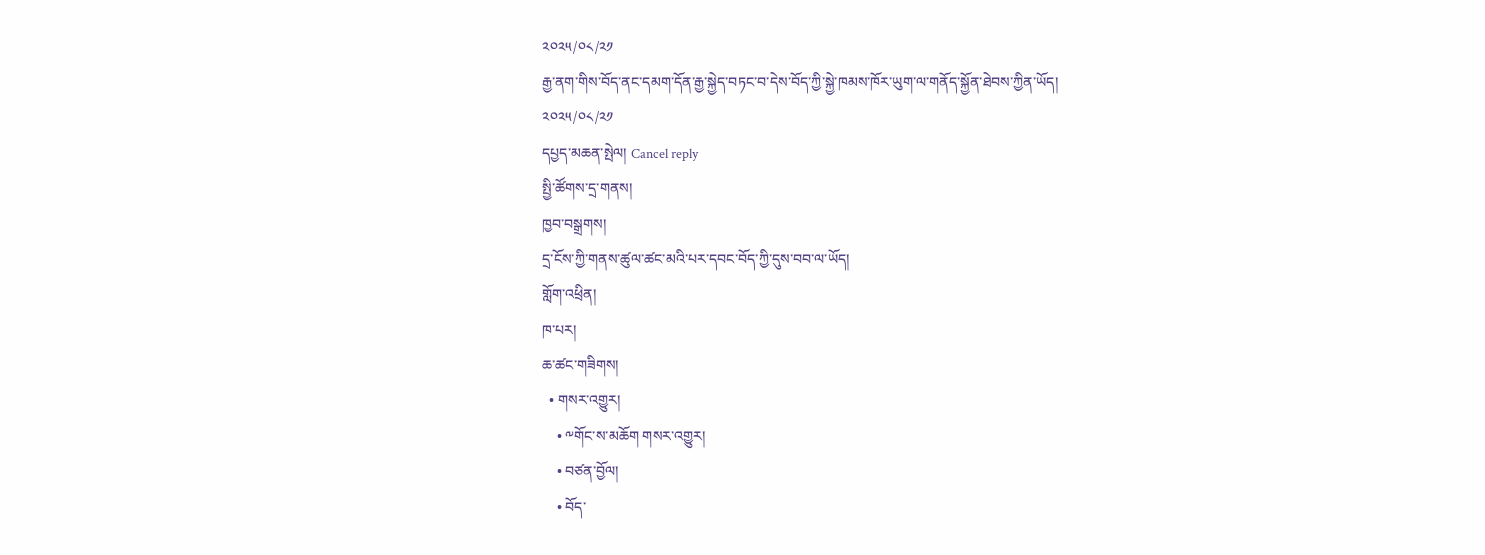༢༠༢༥/༠༨/༢༡
རྒྱ་ནག་གིས་བོད་ནང་དམག་དོན་རྒྱ་སྐྱེད་བཏང་བ་དེས་བོད་ཀྱི་སྐྱེ་ཁམས་ཁོར་ཡུག་ལ་གནོད་སྐྱོན་ཐེབས་ཀྱིན་ཡོད།
༢༠༢༥/༠༨/༢༡
དཔྱད་མཆན་སྤེལ། Cancel reply
སྤྱི་ཚོགས་དྲ་གནས།
ཁྱབ་བསྒྲགས།
དྲ་ངོས་ཀྱི་གནས་ཚུལ་ཚང་མའི་པར་དབང་བོད་ཀྱི་དུས་བབ་ལ་ཡོད།
གློག་འཕྲིན།
ཁ་པར།
ཆ་ཚང་གཟིགས།
  • གསར་འགྱུར།
    • ༸གོང་ས་མཆོག གསར་འགྱུར།
    • བཙན་བྱོལ།
    • བོད་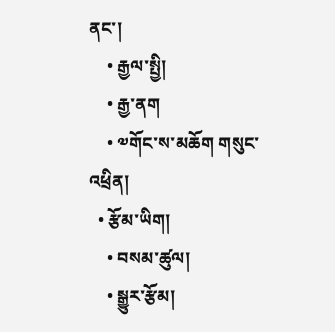ནང་།
    • རྒྱལ་སྤྱི།
    • རྒྱ་ནག
    • ༧གོང་ས་མཆོག གསུང་འཕྲིན།
  • རྩོམ་ཡིག།
    • བསམ་ཚུལ།
    • སྒྱུར་རྩོམ།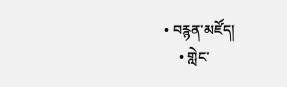• བརྙན་མཛོད།
    • གླེང་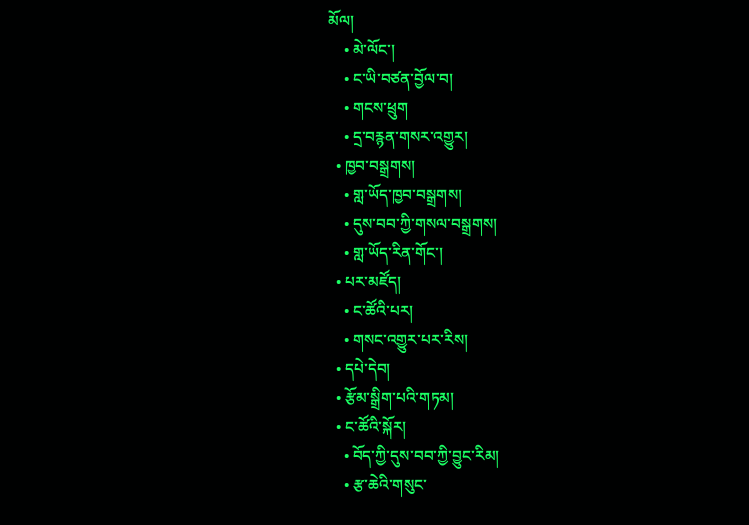མོལ།
    • མེ་ལོང་།
    • ང་ཡི་བཙན་བྱོལ་བ།
    • གངས་ཕྲུག
    • དྲ་བརྙན་གསར་འགྱུར།
  • ཁྱབ་བསྒྲགས།
    • གླ་ཡོད་ཁྱབ་བསྒྲགས།
    • དུས་བབ་ཀྱི་གསལ་བསྒྲགས།
    • གླ་ཡོད་རིན་གོང་།
  • པར་མཛོད།
    • ང་ཚོའི་པར།
    • གསང་འགྱུར་པར་རིས།
  • དཔེ་དེབ།
  • རྩོམ་སྒྲིག་པའི་གཏམ།
  • ང་ཚོའི་སྐོར།
    • བོད་ཀྱི་དུས་བབ་ཀྱི་བྱུང་རིམ།
    • རྩ་ཆེའི་གསུང་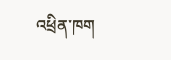འཕྲིན་ཁག